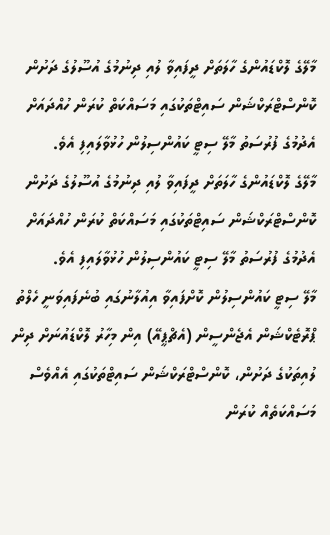މާލޭގެ ލޮކްޑައުންގެ ހާލަތަށް ދީފައިވާ ލުއި ދިނުމުގެ އުސޫލުގެ ދަށުން ކޮންސްޓްރަކްޝަން ސައިޓްތަކުގައި މަސައްކަތް ކުރަން ހުއްދައަށް އެދުމުގެ ފުރުސަތު މާލޭ ސިޓީ ކައުންސިލުން ހުޅުވާލައިފި އެވެ.
މާލޭގެ ލޮކްޑައުންގެ ހާލަތަށް ދީފައިވާ ލުއި ދިނުމުގެ އުސޫލުގެ ދަށުން ކޮންސްޓްރަކްޝަން ސައިޓްތަކުގައި މަސައްކަތް ކުރަން ހުއްދައަށް އެދުމުގެ ފުރުސަތު މާލޭ ސިޓީ ކައުންސިލުން ހުޅުވާލައިފި އެވެ.
މާލޭ ސިޓީ ކައުންސިލުން ކޮށްފައިވާ އިއުލާނުގައި ބުނެފައިވަނީ ހެލްތު ޕްރޮޓެކްޝަން އެޖެންސީން (އެޗްޕީއޭ) އިން މިހާރު ލޮކްޑައުނަށް ދިން ލުއިތަކުގެ ދަށުން، ކޮންސްޓްރަކްޝަން ސައިޓްތަކުގައި އެއްވެސް މަސައްކަތެއް ކުރަން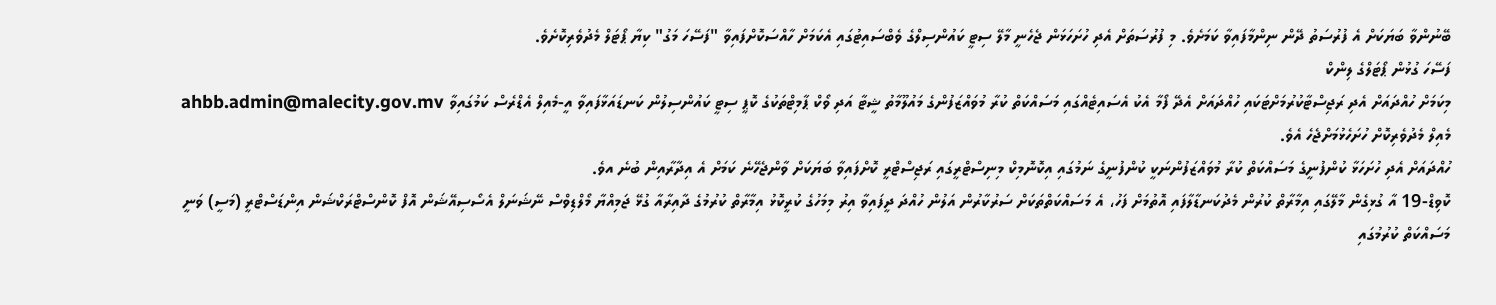ބޭނުންވާ ބަޔަކަށް އެ ފުރުސަތު ދޭން ނިންމާފައިވާ ކަމަށެވެ. މި ފުރުސަތަށް އެދި ހުށަހަޅަން ޖެހެނީ މާލޭ ސިޓީ ކައުންސިލްގެ ވެބްސައިޓުގައި އެކަމަށް ހާއްސަކޮށްފައިވާ "ފަސޭހަ މަގު" ކިޔާ ޕޯޓަލް މެދުވެރިކޮށެވެ.
ފަސޭހަ ގުޅުން ޕޯޓަލްގެ ލިންކް
މިކަމަށް ހުއްދައަށް އެދި ރަޖިސްޓާކުރުމަށްޓަކައި ހުއްދައަށް އެދޭ ފޯމާ އެކު އެސައިޓެއްގައި މަސައްކަތް ކުރާ މުވައްޒަފުންގެ މައުލޫމާތު ޝީޓާ އަދި ވޯކް ޕާމިޓްތަކުގެ ކޮޕީ ސިޓީ ކައުންސިލުން ކަނޑައަޅާފައިވާ އީ-މެއިލް އެޑްރެސް ކަމުގައިވާ ahbb.admin@malecity.gov.mv މެއިލް މެދުވެރިކޮށް ހުށަހެޅުމަށްޖެހެ އެވެ.
ހުއްދައަށް އެދި ހުށަހަޅާ ކުންފުނީގެ މަސައްކަތް ކުރާ މުވައްޒަފުންނަކީ ކުންފުނީގެ ނަމުގައި އިކޮނޮމިކް މިނިސްޓްރީގައި ރަޖިސްޓްރީ ކޮށްފައިވާ ބަޔަކަށް ވާންޖެހޭނެ ކަމަށް އެ އިދާރާއިން ބުނެ އވެ.
ކޮވިޑް-19 އާ ގުޅިގެން މާލޭގައި އިމާރާތް ކުރުން މެދުކަނޑާލާފައި އޮތުމަށް ފަހު، އެ މަސައްކަތްތަކަށް ސަރުކާރުން އަލުން ހުއްދަ ދީފައިވާ އިރު މިމަހުގެ ކުރީކޮޅު އިމާރާތް ކުރުމުގެ ދާއިރާއާ ގުޅޭ ޖަމިއްޔާ މޯލްޑިވްސް ނޭޝަނަލް އެސޯސިއޭޝަން އޮފް ކޮންސްޓްރަކްޝަން އިންޑަސްޓްރީ (މަސީ) ވަނީ މަސައްކަތް ކުރުމުގައި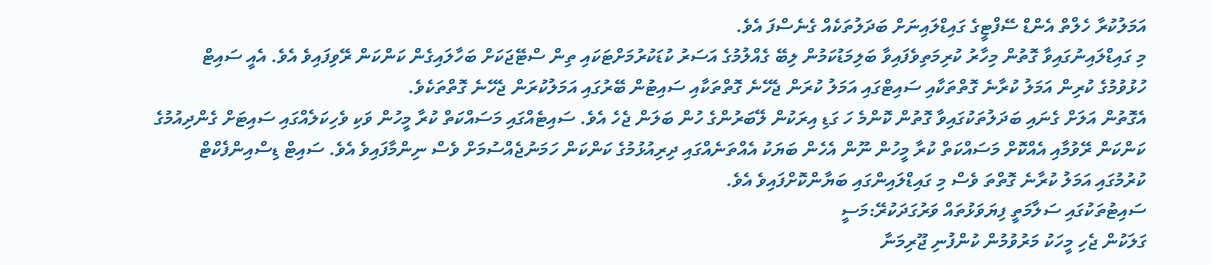އަމަލުކުރާ ހެލްތް އެންޑް ސޭފްޓީގެ ގައިޑްލައިނަށް ބަދަލުތަކެއް ގެނެސްފަ އެވެ.
މި ގައިޑްލައިނުގައިވާ ގޮތުން މިހާރު ކުރިމަތިވެފައިވާ ބަލިމަޑުކަމުން ލިބޭ ގެއްލުމުގެ އަސަރު ކުޑަކުރުމަށްޓަކައި ތިން ސްޓޭޖަކަށް ބަހާލައިގެން ކަންކަން ރޭވިފައިވެ އެވެ. އެއީ ސައިޓް ހުޅުވުމުގެ ކުރިން އަމަލު ކުރާނެ ގޮތްތަކާއި ސައިޓްގައި އަމަލު ކުރަން ޖެހޭނެ ގޮތްތަކާއި ސައިޓުން ބޭރުގައި އަމަލުކުރަން ޖެހޭނެ ގޮތްތަކެވެ.
އެގޮތުން އަލަށް ގެނައި ބަދަލުތަކުގައިވާ ގޮތުން ކޮންމެ ހަ ގަޑި އިރަކުން ލޭބަރުންގެ ހުން ބަލަން ޖެހެ އެވެ. ސައިޓެއްގައި މަސައްކަތް ކުރާ މީހުން ވަކި ވެހިކަލެއްގައި ސައިޓަށް ގެންދިއުމުގެ ކަންކަން ރޭވުމާއި އެއްކޮށް މަސައްކަތް ކުރާ މީހުން ނޫން އެހެން ބަޔަކު އެއްތަނެއްގައި ދިރިއުޅުމުގެ ކަންކަން ހަމަނުޖެއްސުމަށް ވެސް ނިންމާފައިވެ އެވެ. ސައިޓް ޑިސްއިންފެކްޓް ކުރުމުގައި އަމަލު ކުރާނެ ގޮތްތަ ވެސް މި ގައިޑްލައިންގައި ބަޔާންކޮށްފައިވެ އެވެ.
ސައިޓުތަކުގައި ސަލާމަތީ ފިޔަވަޅުތައް ވަރުގަދަކުރޭ:މަސީ
ގަލަކުން ޖެހި މީހަކު މަރުވުމުން ކުންފުނި ޖޫރިމަނާ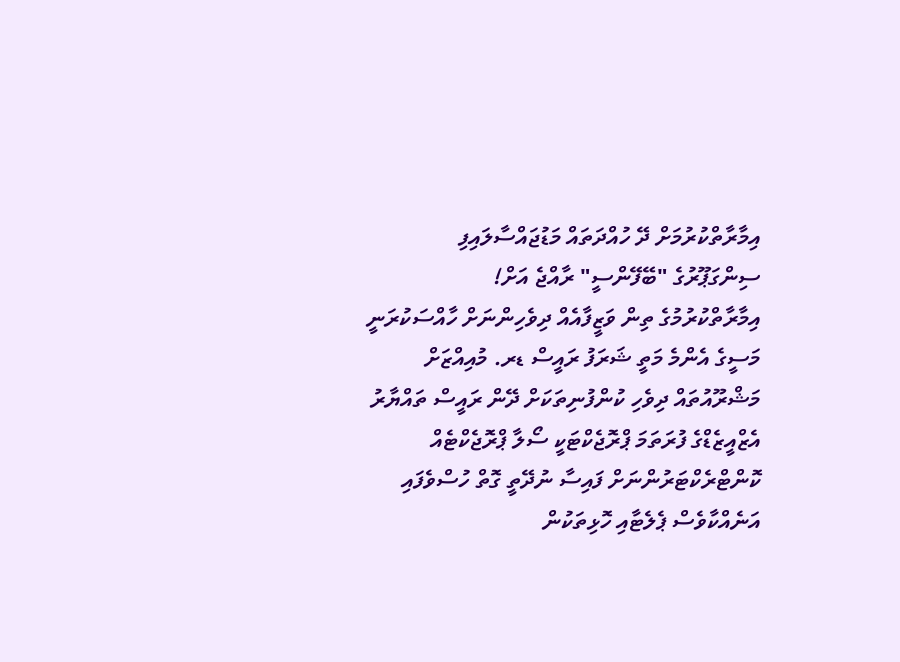އިމާރާތްކުރުމަށް ދޭ ހުއްދަތައް މަޑުޖައްސާލައިފި
ސިންގަޕޫރުގެ "ބޭފޭންސީ" ރާއްޖެ އަށް!
އިމާރާތްކުރުމުގެ ތިން ވަޒީފާއެއް ދިވެހިންނަށް ހާއްސަކުރަނީ
މަސީގެ އެންމެ މަތީ ޝަރަފު ރައީސް ޑރ. މުއިއްޒަށް
މަޝްރޫއުތައް ދިވެހި ކުންފުނިތަކަށް ދޭން ރައީސް ތައްޔާރު
އެޒްއީޒެޑްގެ ފުރަތަމަ ޕްރޮޖެކްޓަކީ ސޯލާ ޕްރޮޖެކްޓެއް
ކޮންޓްރެކްޓަރުންނަށް ފައިސާ ނުދޭތީ ގޮތް ހުސްވެފައި
އަނެއްކާވެސް ޕެލެޓާއި ހޮޅިތަކުން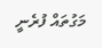މަގުތައް ފުރެނީ